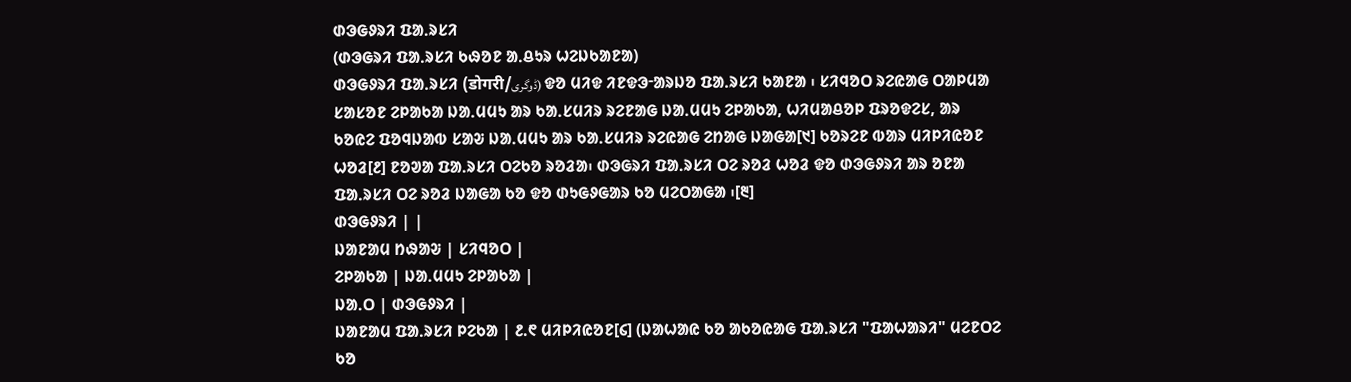ᱰᱳᱜᱽᱨᱤ ᱯᱟᱹᱨᱥᱤ
(ᱰᱳᱜᱨᱤ ᱯᱟᱹᱨᱥᱤ ᱠᱷᱚᱱ ᱟᱹᱪᱩᱨ ᱦᱮᱡᱠᱟᱱᱟ)
ᱰᱳᱜᱽᱨᱤ ᱯᱟᱹᱨᱥᱤ (डोगरी/ڈوگری) ᱫᱚ ᱢᱤᱫ ᱤᱱᱫᱳᱼᱟᱨᱡᱚ ᱯᱟᱹᱨᱥᱤ ᱠᱟᱱᱟ ᱾ ᱥᱤᱧᱚᱛ ᱨᱮᱭᱟᱜ ᱛᱟᱞᱢᱟ ᱥᱟᱥᱚᱱ ᱮᱞᱟᱠᱟ ᱡᱟᱹᱢᱢᱩ ᱟᱨ ᱠᱟᱹᱥᱢᱤᱨ ᱨᱮᱱᱟᱜ ᱡᱟᱹᱢᱢᱩ ᱮᱞᱟᱠᱟ, ᱦᱤᱢᱟᱪᱚᱞ ᱯᱨᱚᱫᱮᱥ, ᱟᱨ ᱠᱚᱭᱮ ᱯᱚᱧᱡᱟᱵ ᱥᱟᱶ ᱡᱟᱹᱢᱢᱩ ᱟᱨ ᱠᱟᱹᱥᱢᱤᱨ ᱨᱮᱭᱟᱜ ᱮᱴᱟᱜ ᱡᱟᱜᱟ[᱑] ᱠᱚᱨᱮᱱ ᱵᱟᱨ ᱢᱤᱞᱤᱭᱚᱱ ᱦᱚᱲ[᱒] ᱱᱚᱣᱟ ᱯᱟᱹᱨᱥᱤ ᱛᱮᱠᱚ ᱨᱚᱲᱟ᱾ ᱰᱳᱜᱨᱤ ᱯᱟᱹᱨᱥᱤ ᱛᱮ ᱨᱚᱲ ᱦᱚᱲ ᱫᱚ ᱰᱳᱜᱽᱨᱤ ᱟᱨ ᱚᱱᱟ ᱯᱟᱹᱨᱥᱤ ᱛᱮ ᱨᱚᱲ ᱡᱟᱜᱟ ᱠᱚ ᱫᱚ ᱰᱩᱜᱽᱜᱟᱨ ᱠᱚ ᱢᱮᱛᱟᱜᱟ ᱾[᱓]
ᱰᱳᱜᱽᱨᱤ | |
ᱡᱟᱱᱟᱢ ᱴᱷᱟᱶ | ᱥᱤᱧᱚᱛ |
ᱮᱞᱟᱠᱟ | ᱡᱟᱹᱢᱢᱩ ᱮᱞᱟᱠᱟ |
ᱡᱟᱹᱛ | ᱰᱳᱜᱽᱨᱤ |
ᱡᱟᱱᱟᱢ ᱯᱟᱹᱨᱥᱤ ᱞᱮᱠᱟ | ᱒.᱖ ᱢᱤᱞᱤᱭᱚᱱ[᱔] (ᱡᱟᱦᱟᱭ ᱠᱚ ᱟᱠᱚᱭᱟᱜ ᱯᱟᱹᱨᱥᱤ "ᱯᱟᱦᱟᱨᱤ" ᱢᱮᱱᱛᱮ ᱠᱚ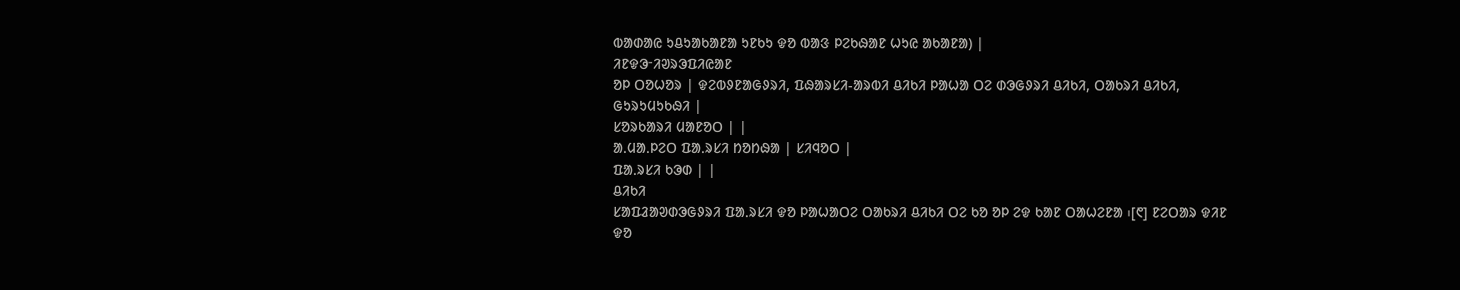ᱵᱟᱰᱟᱭ ᱩᱪᱩᱟᱠᱟᱱᱟ ᱩᱱᱠᱩ ᱫᱚ ᱵᱟᱝ ᱞᱮᱠᱷᱟᱱ ᱦᱩᱭ ᱟᱠᱟᱱᱟ) |
ᱤᱱᱫᱳᱼᱤᱣᱨᱳᱯᱤᱭᱟᱱ
ᱚᱞ ᱛᱚᱦᱚᱨ | ᱫᱮᱵᱽᱱᱟᱜᱽᱨᱤ, ᱯᱷᱟᱨᱥᱤ-ᱟᱨᱵᱤ ᱪᱤᱠᱤ ᱞᱟᱦᱟ ᱛᱮ ᱰᱳᱜᱽᱨᱤ ᱪᱤᱠᱤ, ᱛᱟᱠᱨᱤ ᱪᱤᱠᱤ, ᱜᱩᱨᱩᱢᱩᱠᱷᱤ |
ᱥᱚᱨᱠᱟᱨᱤ ᱢᱟᱱᱚᱛ | |
ᱟᱹᱢᱟᱹᱞᱮᱛ ᱯᱟᱹᱨᱥᱤ ᱴᱚᱴᱷᱟ | ᱥᱤᱧᱚᱛ |
ᱯᱟᱹᱨᱥᱤ ᱠᱳᱰ | |
ᱪᱤᱠᱤ
ᱥᱟᱯᱲᱟᱣᱰᱳᱜᱽᱨᱤ ᱯᱟᱹᱨᱥᱤ ᱫᱚ ᱞᱟᱦᱟᱛᱮ ᱛᱟᱠᱨᱤ ᱪᱤᱠᱤ ᱛᱮ ᱠᱚ ᱚᱞ ᱮᱫ ᱠᱟᱱ ᱛᱟᱦᱮᱱᱟ ᱾[᱖] ᱱᱮᱛᱟᱨ ᱫᱤᱱ ᱫᱚ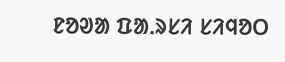ᱱᱚᱣᱟ ᱯᱟᱹᱨᱥᱤ ᱥᱤᱧᱚᱛ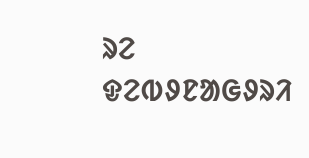ᱨᱮ ᱫᱮᱵᱽᱱᱟᱜᱽᱨᱤ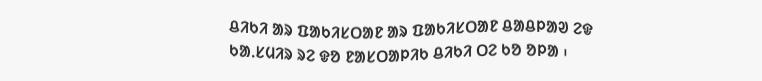ᱪᱤᱠᱤ ᱟᱨ ᱯᱟᱠᱤᱥᱛᱟᱱ ᱟᱨ ᱯᱟᱠᱤᱥᱛᱟᱱ ᱪᱟᱪᱞᱟᱣ ᱮᱫ ᱠᱟᱹᱥᱢᱤᱨ ᱨᱮ ᱫᱚ ᱱᱟᱥᱛᱟᱞᱤᱠ ᱪᱤᱠᱤ ᱛᱮ ᱠᱚ ᱚᱞᱟ ᱾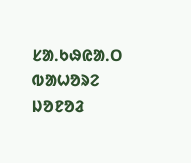ᱥᱟᱹᱠᱷᱭᱟᱹᱛ
ᱵᱟᱦᱚᱨᱮ ᱡᱚᱱᱚᱲ